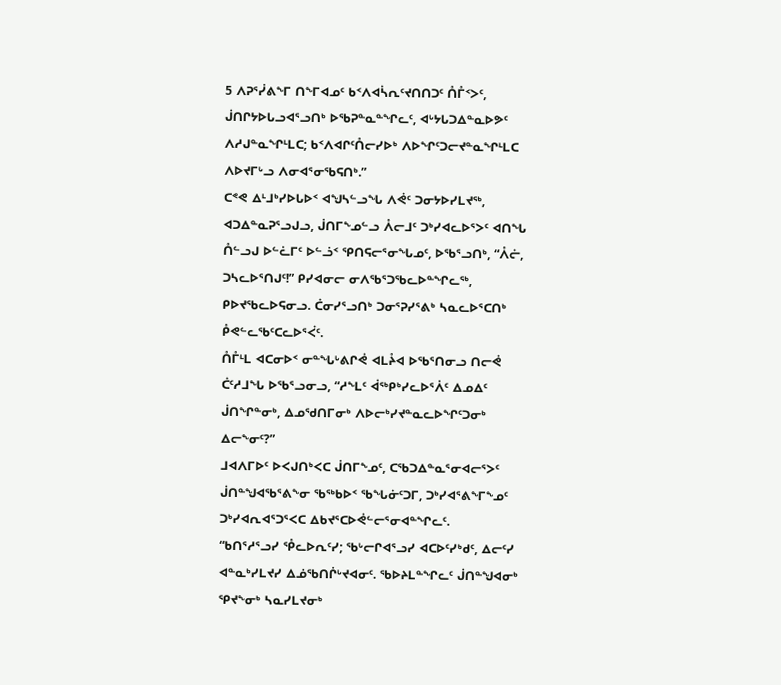5 ᐱᕈᕐᓰᕕᖕᒥ ᑎᖕᒥᐊᓄᑦ ᑲᑉᐱᐊᓵᕆᑦᔪᑎᑎᑐᑦ ᑍᒤᑉᐳᑦ, ᒎᑎᒋᔭᐅᒐᓗᐊᕐᓗᑎᒃ ᐅᖃᕈᓐᓇᓐᖏᓚᑦ, ᐊᒡᔭᒐᑐᐃᓐᓇᐅᕗᑦ ᐱᓱᒍᓐᓇᖏᒻᒪᑕ; ᑲᑉᐱᐊᒋᑦᑍᓕᓯᐅᒃ ᐱᐅᖏᑦᑐᓕᔪᓐᓇᖏᒻᒪᑕ ᐱᐅᔪᒥᒡᓗ ᐱᓂᐊᕐᓂᖃᕋᑎᒃ.”
ᑕᕝᕙ ᐃᒻᒧᒃᓯᐅᒐᐅᑉ ᐊᖑᓴᓪᓗᖓ ᐱᕚᑦ ᑐᓂᔭᐅᓯᒪᔪᖅ, ᐊᑐᐃᓐᓇᕈᕐᓗᒍᓗ, ᒎᑎᒥᖕᓄᓪᓗ ᐰᓕᒧᑦ ᑐᒃᓯᐊᓚᐅᕐᐳᑦ ᐊᑎᖓ ᑍᓪᓗᒍ ᐅᓪᓛᒥᑦ ᐅᓪᓘᑉ ᕿᑎᕋᓕᕐᓂᖓᓄᑦ, ᐅᖃᕐᓗᑎᒃ, “ᐰᓖ, ᑐᓴᓚᐅᕐᑎᒍᑦ!” ᑭᓯᐊᓂᓕ ᓂᐱᖃᕐᑐᖃᓚᐅᓐᖏᓚᖅ, ᑭᐅᔪᖃᓚᐅᕋᓂᓗ. ᑖᓂᓯᕐᓗᑎᒃ ᑐᓂᕐᕈᓯᕐᕕᒃ ᓴᓇᓚᐅᕐᑕᑎᒃ ᑬᕙᓪᓚᖃᑦᑕᓚᐅᕐᐹᑦ.
ᑍᒤᒻᒪ ᐊᑕᓂᐅᑉ ᓂᓐᖓᒡᕕᒋᕚ ᐊᒪᔧᐊ ᐅᖃᕐᑎᓂᓗ ᑎᓕᕚ ᑖᑦᓱᒧᖓ ᐅᖃᕐᓗᓂᓗ, “ᓱᖕᒪᑦ ᐋᖅᑭᒃᓯᓚᐅᕐᐲᑦ ᐃᓄᐃᑦ ᒎᑎᖏᓐᓂᒃ, ᐃᓄᖁᑎᒥᓂᒃ ᐱᐅᓕᒃᓯᔪᓐᓇᓚᐅᖏᑦᑐᓂᒃ ᐃᓕᖕᓂᑦ?”
ᒧᐊᐱᒥᐅᑦ ᐅᐸᒍᑎᒃᐸᑕ ᒎᑎᒥᖕᓄᑦ, ᑕᖃᑐᐃᓐᓇᕐᓂᐊᓕᕐᐳᑦ ᒎᑎᓐᖑᐊᖃᕐᕕᖕᓂ ᖃᖅᑲᐅᑉ ᖃᖓᓃᑦᑐᒥ, ᑐᒃᓯᐊᕐᕕᖕᒥᖕᓄᑦ ᑐᒃᓯᐊᕆᐊᕐᑐᕐᐸᑕ ᐃᑲᔪᕐᑕᐅᕚᓪᓕᕐᓂᐊᓐᖏᓚᑦ.
“ᑲᑎᕐᓱᕐᓗᓯ ᕾᓚᐅᕆᑦᓯ; ᖃᒡᓕᒋᐊᕐᓗᓯ ᐊᑕᐅᑦᓯᒃᑯᑦ, ᐃᓕᑦᓯ ᐊᓐᓇᒃᓯᒪᔪᓯ ᐃᓅᖃᑎᒌᒡᔪᐊᓂᑦ. ᖃᐅᔨᒪᓐᖏᓚᑦ ᒎᑎᓐᖑᐊᓂᒃ ᕿᔪᖕᓂᒃ ᓴᓇᓯᒪᔪᓂᒃ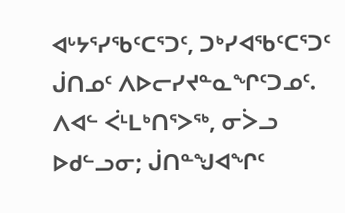ᐊᒡᔭᕐᓯᖃᑦᑕᕐᑐᑦ, ᑐᒃᓯᐊᖃᑦᑕᕐᑐᑦ ᒎᑎᓄᑦ ᐱᐅᓕᓯᔪᓐᓇᖏᑦᑐᓄᑦ.
ᐱᐊᓪ ᐹᒻᒪᒃᑎᕐᐳᖅ, ᓂᐴᓗ ᐅᑯᓪᓗᓂ; ᒎᑎᓐᖑᐊᖏᑦ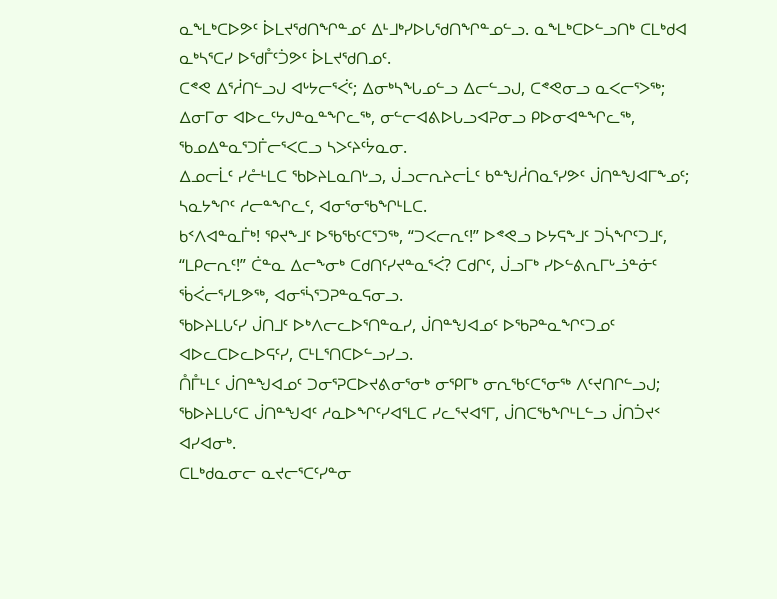ᓇᖕᒪᒃᑕᐅᕗᑦ ᐆᒪᔪᖁᑎᖏᓐᓄᑦ ᐃᒻᒧᒃᓯᐅᒐᖁᑎᖏᓐᓄᓪᓗ. ᓇᖕᒪᒃᑕᐅᓪᓗᑎᒃ ᑕᒪᒃᑯᐊ ᓇᒃᓴᕐᑕᓯ ᐅᖁᒤᑦᑑᕗᑦ ᐆᒪᔪᖁᑎᓄᑦ.
ᑕᕝᕙ ᐃᕐᓲᑎᓪᓗᒍ ᐊᒡᔭᓕᕐᐹᑦ; ᐃᓂᒃᓴᖓᓄᓪᓗ ᐃᓕᓪᓗᒍ, ᑕᕝᕙᓂᓗ ᓇᐸᓕᕐᐳᖅ; ᐃᓂᒥᓂ ᐊᐅᓚᑦᔭᒍᓐᓇᓐᖏᓚᖅ, ᓂᓪᓕᐊᕕᐅᒐᓗᐊᕈᓂᓗ ᑭᐅᓂᐊᓐᖏᓚᖅ, ᖃᓄᐃᓐᓇᕐᑐᒦᓕᕐᐸᑕᓗ ᓴᐳᑦᔨᑦᔮᓇᓂ.
ᐃᓄᓕᒫᑦ ᓯᓔᒻᒪᑕ ᖃᐅᔨᒪᓇᑎᒡᓗ, ᒎᓗᓕᕆᔨᓕᒫᑦ ᑲᓐᖑᓲᑎᓇᕐᓯᕗᑦ ᒎᑎᓐᖑᐊᒥᖕᓄᑦ; ᓴᓇᔭᖏᑦ ᓱᓕᓐᖏᓚᑦ, ᐊᓂᕐᓂᖃᖏᒻᒪᑕ.
ᑲᑉᐱᐊᓐᓇᒦᒃ! ᕿᔪᖕᒧᑦ ᐅᖃᖃᑦᑕᕐᑐᖅ, “ᑐᐸᓕᕆᑦ!” ᐅᕝᕙᓗ ᐅᔭᕋᖕᒧᑦ ᑐᓵᖏᑦᑐᒧᑦ, “ᒪᑭᓕᕆᑦ!” ᑖᓐᓇ ᐃᓕᖕᓂᒃ ᑕᑯᑎᑦᓯᔪᓐᓇᕐᐹ? ᑕᑯᒋᑦ, ᒎᓗᒥᒃ ᓯᐅᓪᕕᕆᒥᒡᓘᓐᓃᑦ ᖄᐹᓕᕐᓯᒪᕗᖅ, ᐊᓂᕐᓵᕐᑐᕈᓐᓇᕋᓂᓗ.
ᖃᐅᔨᒪᒐᑦᓯ ᒎᑎᒧᑦ ᐅᒃᐱᓕᓚᐅᕐᑎᓐᓇᓯ, ᒎᑎᓐᖑᐊᓄᑦ ᐅᖃᕈᓐᓇᖏᑦᑐᓄᑦ ᐊᐅᓚᑕᐅᓚᐅᕋᑦᓯ, ᑕᒻᒪᕐᑎᑕᐅᓪᓗᓯᓗ.
ᑍᒤᒻᒪᑦ ᒎᑎᓐᖑᐊᓄᑦ ᑐᓂᕐᕈᑕᐅᔪᕕᓂᕐᓂᒃ ᓂᕿᒥᒃ ᓂᕆᖃᑦᑕᕐᓂᖅ ᐱᑦᔪᑎᒋᓪᓗᒍ; ᖃᐅᔨᒪᒐᑦᑕ ᒎᑎᓐᖑᐊᑦ ᓱᓇᐅᖏᑦᓯᐊᕐᒪᑕ ᓯᓚᕐᔪᐊᕐᒥ, ᒎᑎᑕᖃᖏᒻᒪᓪᓗ ᒎᑎᑑᔪᑉ ᐊᓯᐊᓂᒃ.
ᑕᒪᒃᑯᓇᓂᓕ ᓇᔪᓕᕐᑕᑦᓯᓐᓂ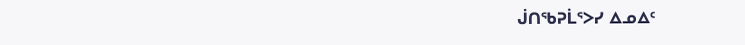ᒎᑎᖃᕈᒫᕐᐳᓯ ᐃᓄᐃᑦ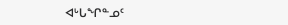ᐊᒡᒐᖏᓐᓄᑦ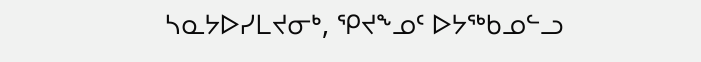ᓴᓇᔭᐅᓯᒪᔪᓂᒃ, ᕿᔪᖕᓄᑦ ᐅᔭᖅᑲᓄᓪᓗ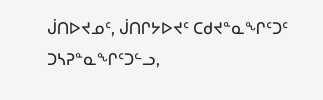ᒎᑎᐅᔪᓄᑦ, ᒎᑎᒋᔭᐅᔪᑦ ᑕᑯᔪᓐᓇᖏᑦᑐᑦ ᑐᓴᕈᓐᓇᖏᑦᑐᓪᓗ,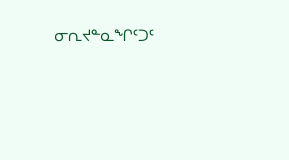ᓂᕆᔪᓐᓇᖏᑦᑐᑦ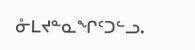ᓁᒪᔪᓐᓇᖏᑦᑐᓪᓗ.